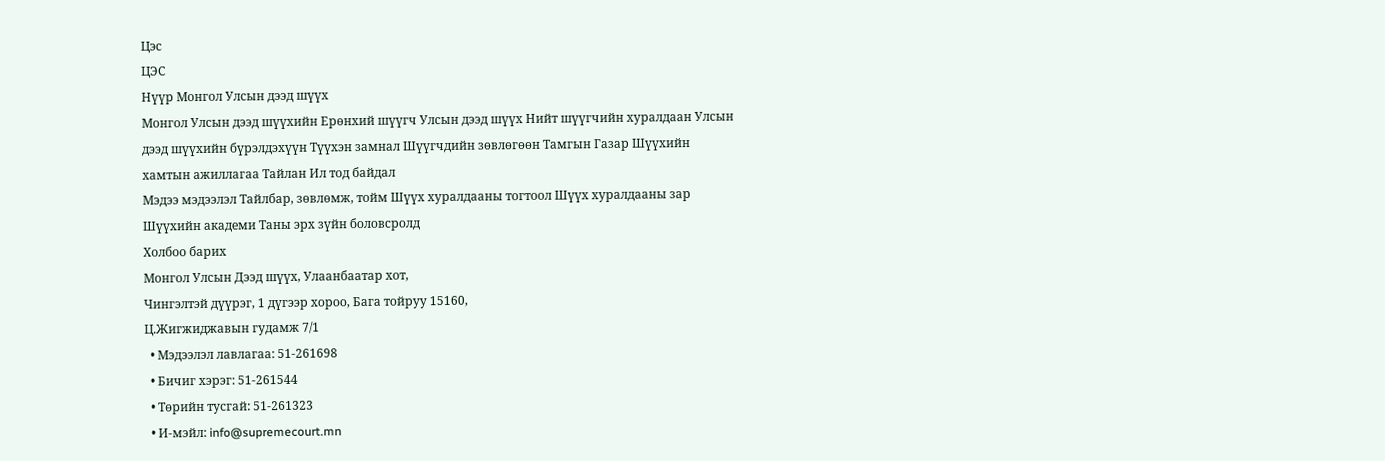Цэс
ЦЭС
Нүүр Монгол Улсын дээд шүүх
Монгол Улсын дээд шүүхийн Ерөнхий шүүгч Улсын дээд шүүх Нийт шүүгчийн хуралдаан Улсын дээд шүүхийн бүрэлдэхүүн Түүхэн замнал Шүүгчдийн зөвлөгөөн Тамгын Газар Шүүхийн хамтын ажиллагаа Тайлан Ил тод байдал
Мэдээ мэдээлэл Тайлбар, зөвлөмж, тойм Шүүх хуралдааны тогтоол Шүүх хуралдааны зар Шүүхийн академи Таны эрх зүйн боловсролд
Холбоо барих
Монгол Улсын Дээд шүүх, Улаанбаатар хот,
Чингэлтэй дүүрэг, 1 дүгээр хороо, Бага тойруу 15160,
Ц.Жигжиджавын гудамж 7/1
  • Мэдээлэл лавлагаа: 51-261698
  • Бичиг хэрэг: 51-261544
  • Төрийн тусгай: 51-261323
  • И-мэйл: info@supremecourt.mn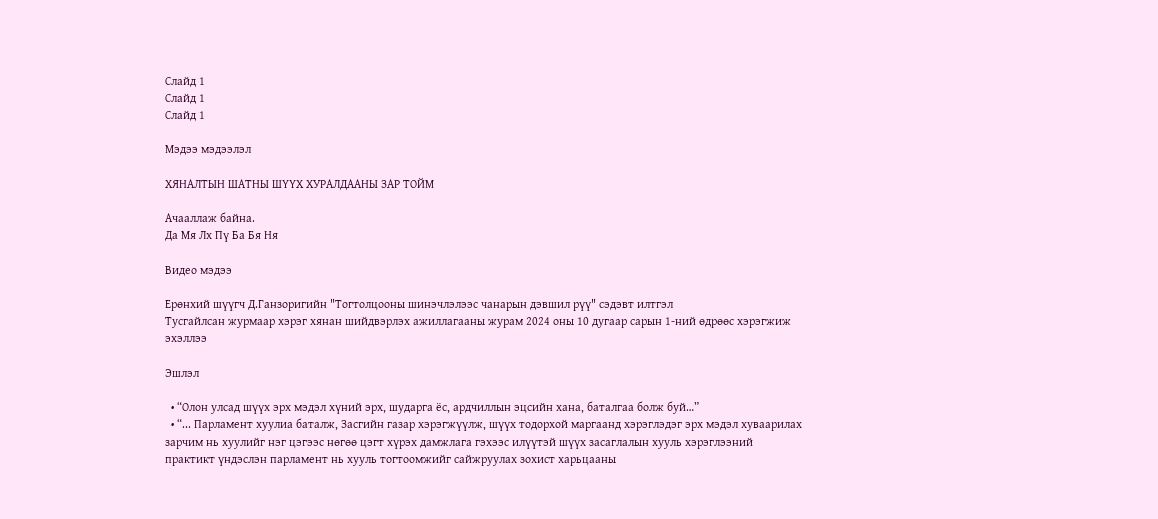Слайд 1
Слайд 1
Слайд 1

Мэдээ мэдээлэл

ХЯНАЛТЫН ШАТНЫ ШҮҮХ ХУРАЛДААНЫ ЗАР ТОЙМ

Ачааллаж байна.
Да Мя Лх Пү Ба Бя Ня

Видео мэдээ

Ерөнхий шүүгч Д.Ганзоригийн "Тогтолцооны шинэчлэлээс чанарын дэвшил рүү" сэдэвт илтгэл
Тусгайлсан журмаар хэрэг хянан шийдвэрлэх ажиллагааны журам 2024 оны 10 дугаар сарын 1-ний өдрөөс хэрэгжиж эхэллээ

Эшлэл

  • “Олон улсад шүүх эрх мэдэл хүний эрх, шударга ёс, ардчиллын эцсийн хана, баталгаа болж буй…”
  • “... Парламент хуулиа баталж, Засгийн газар хэрэгжүүлж, шүүх тодорхой маргаанд хэрэглэдэг эрх мэдэл хуваарилах зарчим нь хуулийг нэг цэгээс нөгөө цэгт хүрэх дамжлага гэхээс илүүтэй шүүх засаглалын хууль хэрэглээний практикт үндэслэн парламент нь хууль тогтоомжийг сайжруулах зохист харьцааны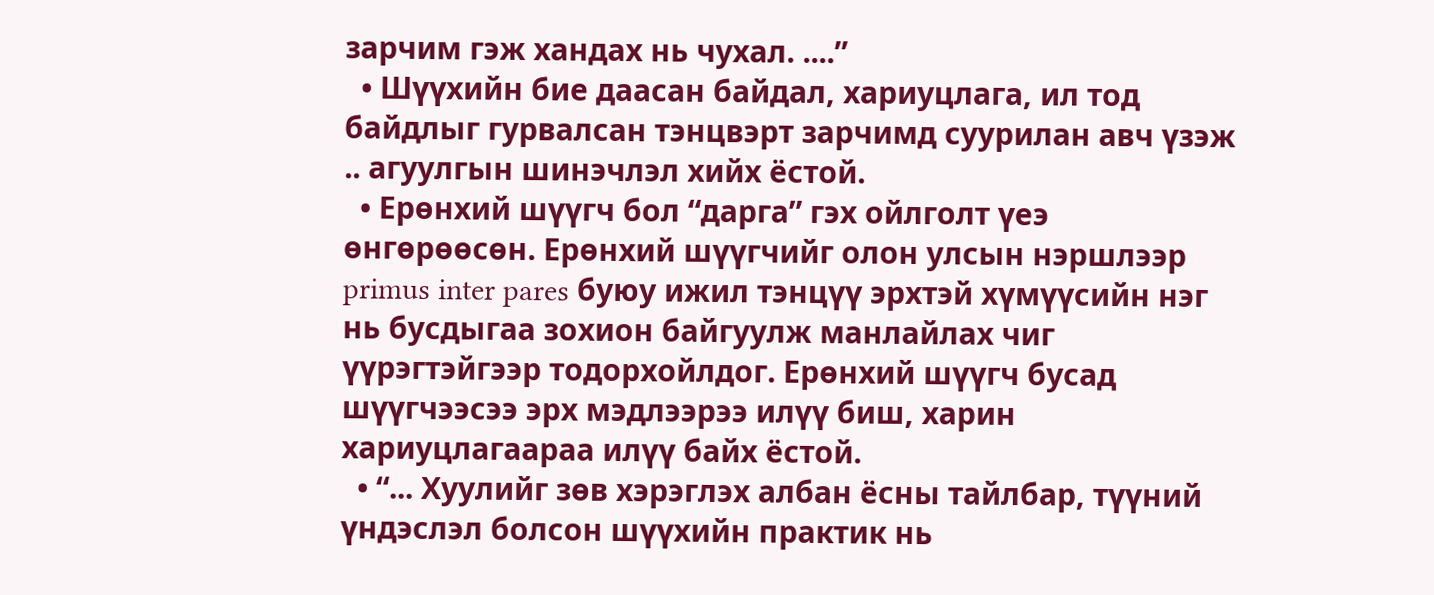зарчим гэж хандах нь чухал. ....”
  • Шүүхийн бие даасан байдал, хариуцлага, ил тод байдлыг гурвалсан тэнцвэрт зарчимд суурилан авч үзэж .. агуулгын шинэчлэл хийх ёстой.
  • Ерөнхий шүүгч бол “дарга” гэх ойлголт үеэ өнгөрөөсөн. Ерөнхий шүүгчийг олон улсын нэршлээр primus inter pares буюу ижил тэнцүү эрхтэй хүмүүсийн нэг нь бусдыгаа зохион байгуулж манлайлах чиг үүрэгтэйгээр тодорхойлдог. Ерөнхий шүүгч бусад шүүгчээсээ эрх мэдлээрээ илүү биш, харин хариуцлагаараа илүү байх ёстой.
  • “... Хуулийг зөв хэрэглэх албан ёсны тайлбар, түүний үндэслэл болсон шүүхийн практик нь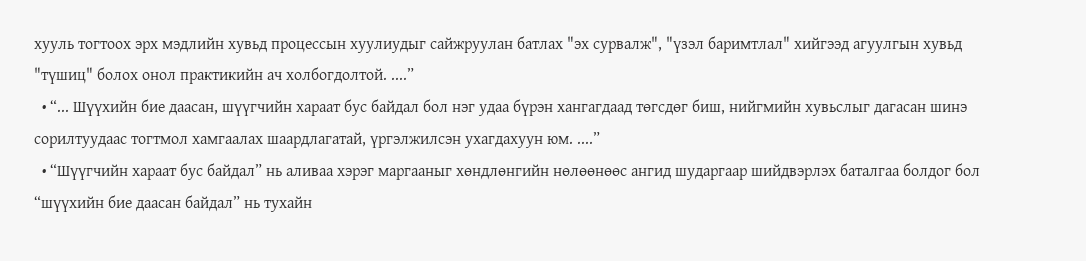хууль тогтоох эрх мэдлийн хувьд процессын хуулиудыг сайжруулан батлах "эх сурвалж", "үзэл баримтлал" хийгээд агуулгын хувьд "түшиц" болох онол практикийн ач холбогдолтой. ....”
  • “... Шүүхийн бие даасан, шүүгчийн хараат бус байдал бол нэг удаа бүрэн хангагдаад төгсдөг биш, нийгмийн хувьслыг дагасан шинэ сорилтуудаас тогтмол хамгаалах шаардлагатай, үргэлжилсэн ухагдахуун юм. ....”
  • “Шүүгчийн хараат бус байдал” нь аливаа хэрэг маргааныг хөндлөнгийн нөлөөнөөс ангид шударгаар шийдвэрлэх баталгаа болдог бол “шүүхийн бие даасан байдал” нь тухайн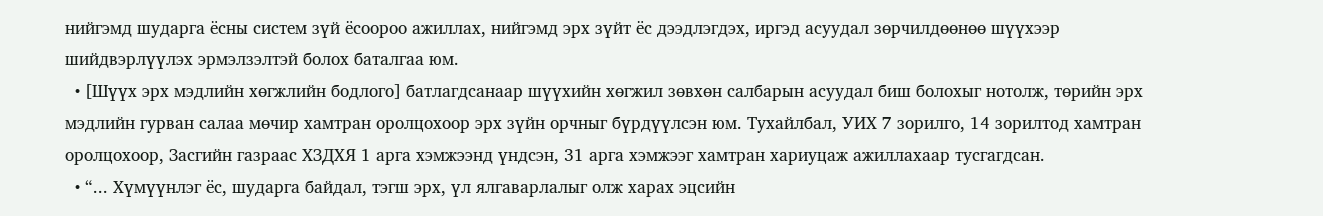нийгэмд шударга ёсны систем зүй ёсоороо ажиллах, нийгэмд эрх зүйт ёс дээдлэгдэх, иргэд асуудал зөрчилдөөнөө шүүхээр шийдвэрлүүлэх эрмэлзэлтэй болох баталгаа юм.
  • [Шүүх эрх мэдлийн хөгжлийн бодлого] батлагдсанаар шүүхийн хөгжил зөвхөн салбарын асуудал биш болохыг нотолж, төрийн эрх мэдлийн гурван салаа мөчир хамтран оролцохоор эрх зүйн орчныг бүрдүүлсэн юм. Тухайлбал, УИХ 7 зорилго, 14 зорилтод хамтран оролцохоор, Засгийн газраас ХЗДХЯ 1 арга хэмжээнд үндсэн, 31 арга хэмжээг хамтран хариуцаж ажиллахаар тусгагдсан.
  • “... Хүмүүнлэг ёс, шударга байдал, тэгш эрх, үл ялгаварлалыг олж харах эцсийн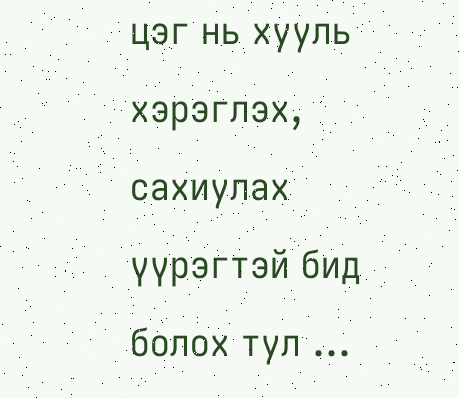цэг нь хууль хэрэглэх, сахиулах үүрэгтэй бид болох тул ...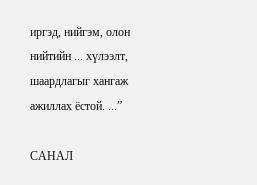иргэд, нийгэм, олон нийтийн ... хүлээлт, шаардлагыг хангаж ажиллах ёстой. ...”

САНАЛ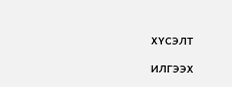ХҮСЭЛТ

ИЛГЭЭХ